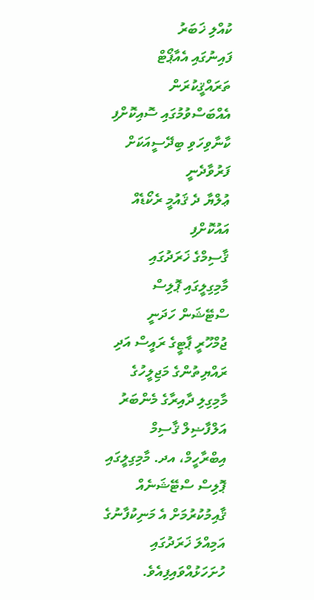ކުއްލި ޚަބަރު
ފައިނުގައި އެއާޕޯޓް ތަރައްޤީކުރަން އެއްބަސްވުމުގައި ސޮއިކޮށްފި
ކާނާވިހަވި ބިދޭސީއަކަށް ފަރުވާދެނީ
ޢުލްޔާ ދެ ޤައުމީ ރެކޯޑެއް އައުކޮށްފި
ޤާސިމްގެ ޚަރަދުގައި މާމިގިލީގައި ޕޮލިސް ސްޓޭޝަން ހަދަނީ
ޖުމްހޫރީ ޕާޓީގެ ރައީސް އަދި ރައްޔިތުންގެ މަޖިލީހުގެ މާމިގިލި ދާއިރާގެ މެންބަރު އަލްފާޟިލް ޤާސިމް އިބްރާހީމް، އދ. މާމިގިލީގައި ޕޮލިސް ސްޓޭޝަނެއް ޤާއިމުކުރުމަށް އެ މަނިކުފާނުގެ އަމިއްލަ ޚަރަދުގައި ހުށަހަޅުއްވައިފިއެވެ.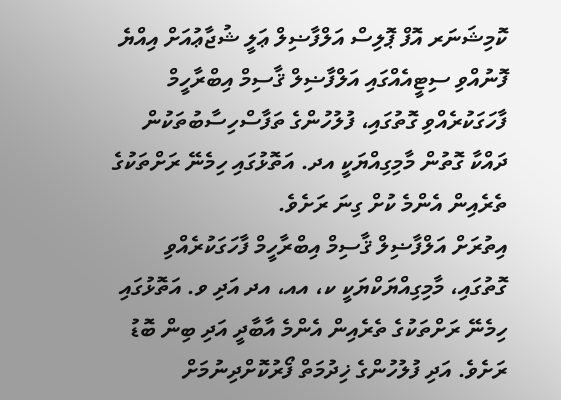ކޮމިޝަނަރ އޮފް ޕޮލިސް އަލްފާޟިލް ޢަލީ ޝުޖާޢުއަށް އިއްޔެ ފޮނުއްވި ސިޓީއެއްގައި އަލްފާޟިލް ޤާސިމް އިބްރާހީމް ފާހަގަކުރެއްވި ގޮތުގައި، ފުލުހުންގެ ތަފާސްހިސާބުތަކުން ދައްކާ ގޮތުން މާމިގިއްޔަކީ އދ. އަތޮޅުގައި ހިމެނޭ ރަށްތަކުގެ ތެރެއިން އެންމެ ކުށް ގިނަ ރަށެވެ.
އިތުރަށް އަލްފާޟިލް ޤާސިމް އިބްރާހީމް ފާހަގަކުރެއްވި ގޮތުގައި، މާމިގިއްޔަކްޔަކީ ކ، އއ، އދ އަދި ވ. އަތޮޅުގައި ހިމެނޭ ރަށްތަކުގެ ތެރެއިން އެންމެ އާބާދީ އަދި ބިން ބޮޑު ރަށެވެ. އަދި ފުލުހުންގެ ޚިދުމަތް ފޯރުކޮށްދިނުމަށް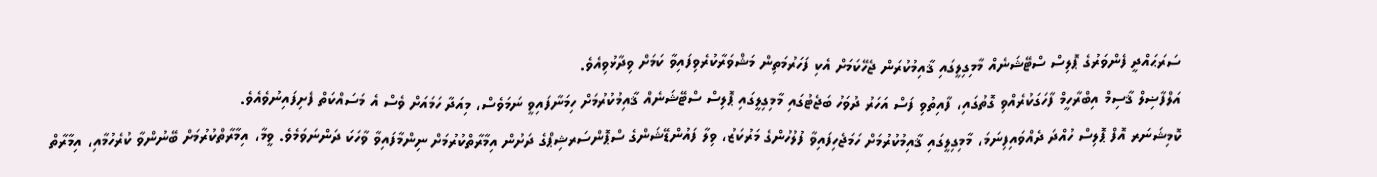ސަރަޙައްދީ ފެންވަރުގެ ޕޮލިސް ސްޓޭޝަނެއް މާމިގިލީގައި ޤާއިމުކުރަން ޖެހޭކަމަށް އެކި ފަހަރުމަތިން މަޝްވަރާކުރެވިފައިވާ ކަމަށް ވިދާޅުވިއެވެ.
އަލްފާޟިލް ޤާސިމް އިބްރާހީމް ފާހަގަކުރެއްވި ގޮތުގައި، ފާއިތުވި ފަސް އަހަރު ދުވަހު ބަޖެޓުގައި މާމިގިލީގައި ޕޮލިސް ސްޓޭޝަނެއް ޤާއިމުކުރުމަށް ހިމަނާފައިވީ ނަމަވެސް، މިއަދާ ހަމައަށް ވެސް އެ މަސައްކަތް ފެށިފައިނުވެއެވެ.
ކޮމިޝަނަރ އޮފް ޕޮލިސް ހުއްދަ ދެއްވައިފިނަމަ، މާމިގިލީގައި ޤާއިމުކުރުމަށް ހަމަޖެހިފައިވާ ފުލުހުންގެ މަރުކަޒު، ވިލާ ފައުންޑޭޝަންގެ ސްޕޮންސަރޝިޕްގެ ދަށުން އިމާރާތްކުރުމަށް ނިންމާފައިވާ ވާހަކަ ދަންނަވަމެވެ. ވީމާ، އިމާރާތްކުރުމަށް ބޭނުންވާ ކުރެހުމާއި، އިމާރާތް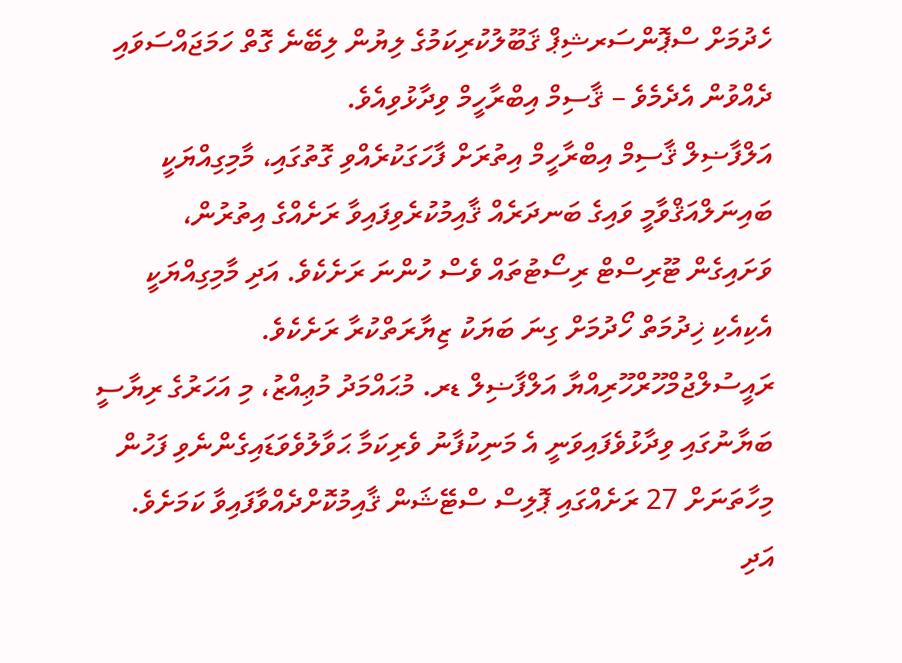ހެދުމަށް ސްޕޮންސަރޝިޕް ޤަބޫލުކުރިކަމުގެ ލިޔުން ލިބޭނެ ގޮތް ހަމަޖައްސަވައި ދެއްވުން އެދެމެވެ – ޤާސިމް އިބްރާހީމް ވިދާޅުވިއެވެ.
އަލްފާޟިލް ޤާސިމް އިބްރާހީމް އިތުރަށް ފާހަގަކުރެއްވި ގޮތުގައި، މާމިގިއްޔަކީ ބައިނަލްއަޤްވާމީ ވައިގެ ބަނދަރެއް ޤާއިމުކުރެވިފައިވާ ރަށެއްގެ އިތުރުން، ވަށައިގެން ޓޫރިސްޓް ރިސޯޓުތައް ވެސް ހުންނަ ރަށެކެވެ. އަދި މާމިގިއްޔަކީ އެކިއެކި ޚިދުމަތް ހޯދުމަށް ގިނަ ބަޔަކު ޒިޔާރަތްކުރާ ރަށެކެވެ.
ރައީސުލްޖުމްހޫރްހޫރިއްޔާ އަލްފާޟިލް ޑރ. މުޙައްމަދު މުޢިއްޒު، މި އަހަރުގެ ރިޔާސީ ބަޔާނުގައި ވިދާޅުވެފައިވަނީ އެ މަނިކުފާނު ވެރިކަމާ ޙަވާލުވެވަޑައިގެންނެވި ފަހުން މިހާތަނަށް 27 ރަށެއްގައި ޕޮލިސް ސްޓޭޝަން ޤާއިމުކޮށްދެއްވާފައިވާ ކަމަށެވެ. އަދި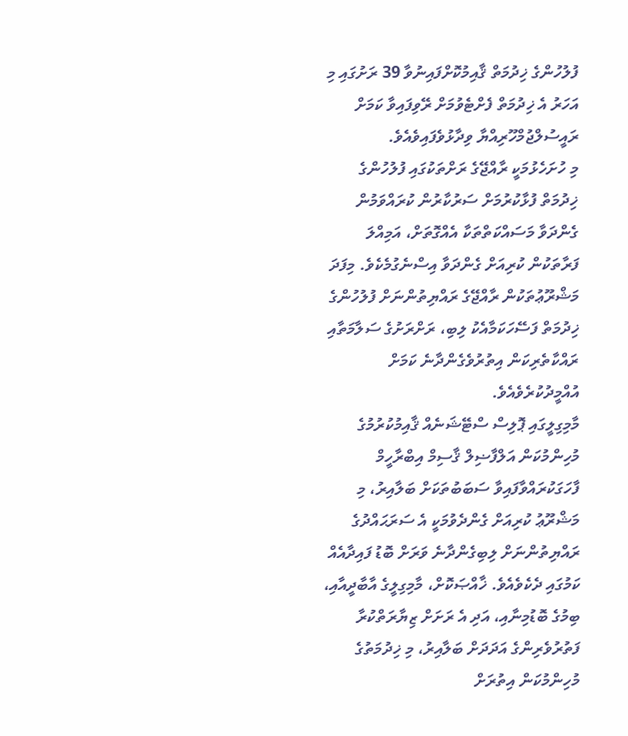ފުލުހުންގެ ޚިދުމަތް ޤާއިމުކޮށްފައިނުވާ 39 ރަށުގައި މި އަހަރު އެ ޚިދުމަތް ފެށްޓެވުމަށް ރޭވިފައިވާ ކަމަށް ރައީސުލްޖުމްހޫރިއްޔާ ވިދާޅުވެފައިވެއެވެ.
މި ހުށަހެޅުމަކީ ރާއްޖޭގެ ރަށްތަކުގައި ފުލުހުންގެ ޚިދުމަތް ފުޅާކުރުމަށް ސަރުކާރުން ކުރައްވަމުން ގެންދަވާ މަސައްކަތްތަކާ އެއްގޮތަށް، އަމިއްލަ ފަރާތަކުން ކުރިއަށް ގެންދަވާ އިސްނެގުމެކެވެ. މިފަދަ މަޝްރޫޢުތަކުން ރާއްޖޭގެ ރައްޔިތުންނަށް ފުލުހުންގެ ޚިދުމަތް ފަސޭހަކަމާއެކު ލިބި، ރަށްރަށުގެ ސަލާމަތާއި ރައްކާތެރިކަން އިތުރުވެގެންދާނެ ކަމަށް އުއްމީދުކުރެވެއެވެ.
މާމިގިލީގައި ޕޮލިސް ސްޓޭޝަނެއް ޤާއިމުކުރުމުގެ މުހިންމުކަން އަލްފާޟިލް ޤާސިމް އިބްރާހީމް ފާހަގަކުރައްވާފައިވާ ސަބަބުތަކަށް ބަލާއިރު، މި މަޝްރޫޢު ކުރިއަށް ގެންދެވުމަކީ އެ ސަރަޙައްދުގެ ރައްޔިތުންނަށް ލިބިގެންދާނެ ވަރަށް ބޮޑު ފައިދާއެއް ކަމުގައި ދެކެވެއެވެ. ޚާއްޞަކޮށް، މާމިގިލީގެ އާބާދީއާއި، ބިމުގެ ބޮޑުމިނާއި، އަދި އެ ރަށަށް ޒިޔާރަތްކުރާ ފަތުރުވެރިންގެ އަދަދަށް ބަލާއިރު، މި ޚިދުމަތުގެ މުހިންމުކަން އިތުރަށް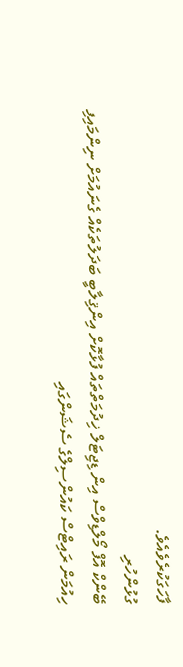ފާހަގަކުރެވެއެވެ.
ގުޅުންހުރި
ބޭންކް އޮފް މޯލްޑިވްސް އިން ޑިޖިޓަލް ޚިދުމަތްތައް ފުޅާކޮށް އިންޤިލާބީ ބަދަލުތަކެއް ގެނައުމަށް ނިންމައިފި
ހިއުމަން ރައިޓްސް ކައުންސިލްގެ ސެޝަންގައި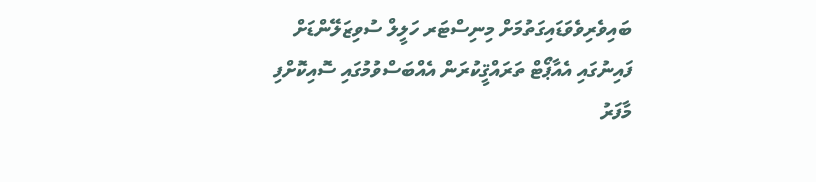ބައިވެރިވެވަޑައިގަތުމަށް މިނިސްޓަރ ހަލީލް ސުވިޒަލޭންޑަށް
ފައިނުގައި އެއާޕޯޓް ތަރައްޤީކުރަން އެއްބަސްވުމުގައި ސޮއިކޮށްފި
މާފަރު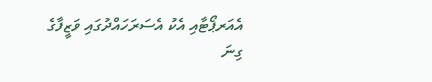އެއަރޕޯޓާއި އެކު އެސަރަހައްދުގައި ވަޒީފާގެ ގިނަ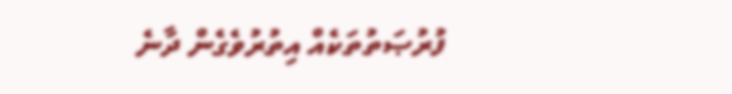ފުރުޞަތުތަކެއް އިތުރުވެގެން ދާނެ